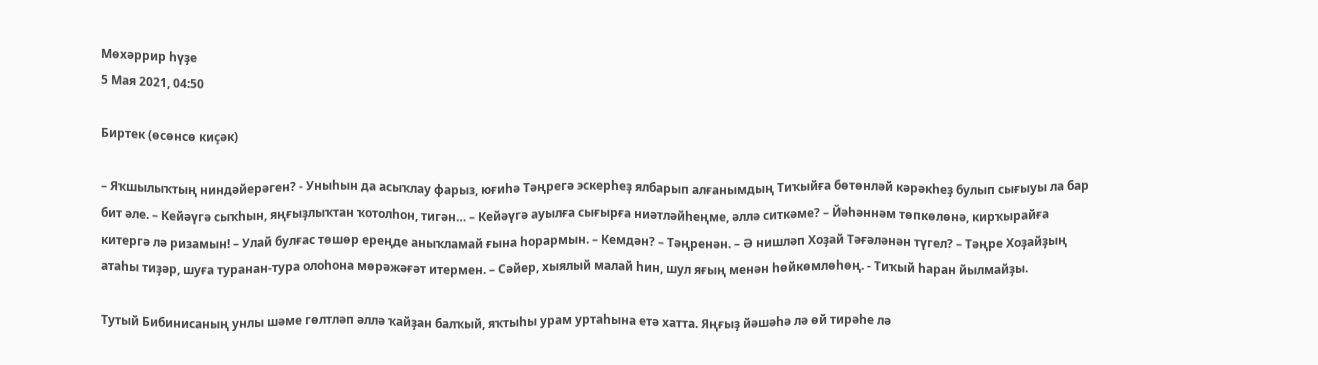Мөхәррир һүҙе
5 Мая 2021, 04:50

Биртек (өсөнсө киҫәк)

– Яҡшылыҡтың ниндәйерәген? - Уныһын да асыҡлау фарыз, юғиһә Тәңрегә эскерһеҙ ялбарып алғанымдың Тиҡыйға бөтөнләй кәрәкһеҙ булып сығыуы ла бар бит әле. – Кейәүгә сыҡһын, яңғыҙлыҡтан ҡотолһон, тигән… – Кейәүгә ауылға сығырға ниәтләйһеңме, әллә ситкәме? – Йәһәннәм төпкөлөнә, кирҡырайға китергә лә ризамын! – Улай булғас төшөр ереңде аныҡламай ғына һорармын. – Кемдән? – Тәңренән. – Ә нишләп Хоҙай Тәғәләнән түгел? – Тәңре Хоҙайҙың атаһы тиҙәр, шуға туранан-тура олоһона мөрәжәғәт итермен. – Сәйер, хыялый малай һин, шул яғың менән һөйкөмлөһөң. - Тиҡый һаран йылмайҙы.

Тутый Бибинисаның унлы шәме гөлтләп әллә ҡайҙан балҡый, яҡтыһы урам уртаһына етә хатта. Яңғыҙ йәшәһә лә өй тирәһе лә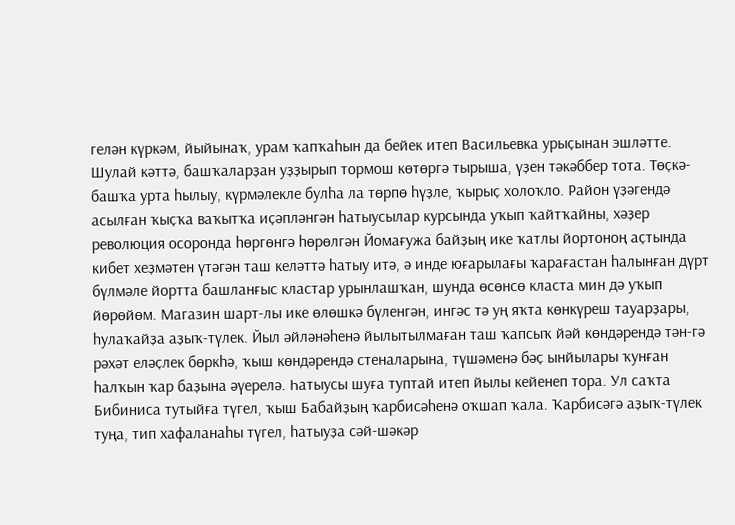гелән күркәм, йыйынаҡ, урам ҡапҡаһын да бейек итеп Васильевка урыҫынан эшләтте. Шулай кәттә, башҡаларҙан уҙҙырып тормош көтөргә тырыша, үҙен тәкәббер тота. Төҫкә-башҡа урта һылыу, күрмәлекле булһа ла төрпө һүҙле, ҡырыҫ холоҡло. Район үҙәгендә асылған ҡыҫҡа ваҡытҡа иҫәпләнгән һатыусылар курсында уҡып ҡайтҡайны, хәҙер революция осоронда һөргөнгә һөрөлгән Йомағужа байҙың ике ҡатлы йортоноң аҫтында кибет хеҙмәтен үтәгән таш келәттә һатыу итә, ә инде юғарылағы ҡарағастан һалынған дүрт бүлмәле йортта башланғыс кластар урынлашҡан, шунда өсөнсө класта мин дә уҡып йөрөйөм. Магазин шарт-лы ике өлөшкә бүленгән, ингәс тә уң яҡта көнкүреш тауарҙары, һулаҡайҙа аҙыҡ-түлек. Йыл әйләнәһенә йылытылмаған таш ҡапсыҡ йәй көндәрендә тән-гә рәхәт еләҫлек бөркһә, ҡыш көндәрендә стеналарына, түшәменә бәҫ ынйылары ҡунған һалҡын ҡар баҙына әүерелә. Һатыусы шуға туптай итеп йылы кейенеп тора. Ул саҡта Бибиниса тутыйға түгел, ҡыш Бабайҙың ҡарбисәһенә оҡшап ҡала. Ҡарбисәгә аҙыҡ-түлек туңа, тип хафаланаһы түгел, һатыуҙа сәй-шәкәр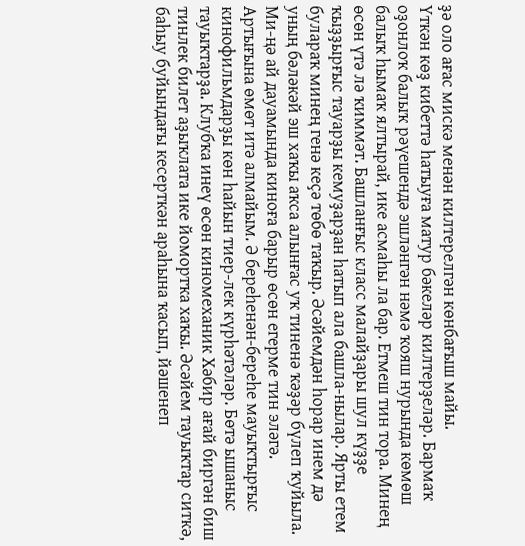ҙә оло ағас мискә менән килтерелгән көнбағыш майы.
Үткән көҙ кибеттә һатыуға матур бәкеләр килтерҙеләр. Бармаҡ оҙонлоҡ балыҡ рәүешендә эшләнгән нәмә ҡояш нурында көмөш балыҡ һымаҡ ялтырай, ике асмаһы ла бар. Етмеш тин тора. Минең өсөн үтә лә ҡиммәт. Башланғыс класс малайҙары шул күҙҙе ҡыҙҙырғыс тауарҙы кемуҙарҙан һатып ала башла-нылар. Ярты етем булараҡ минең генә кеҫә төбө таҡыр. Әсәйемдән һорар инем дә уның бәләкәй эш хаҡы аҡса алынғас уҡ тиненә ҡәҙәр бүлеп ҡуйыла. Ми-ңә ай дауамында киноға барыр өсөн егерме тин эләгә. Артығына өмөт итә алмайым. Ә береһенән-береһе мауыҡтырғыс кинофильмдарҙы көн һайын тиер-лек күрһәтәләр. Бөтә ышаныс тауыҡтарҙа. Клубҡа инеү өсөн киномеханик Хәбир ағай биргән биш тинлек билет аҙыҡлата ике йомортҡа хаҡы. Әсәйем тауыҡтар ситкә, баһыу буйындағы кесерткән араһына ҡасып, йәшенеп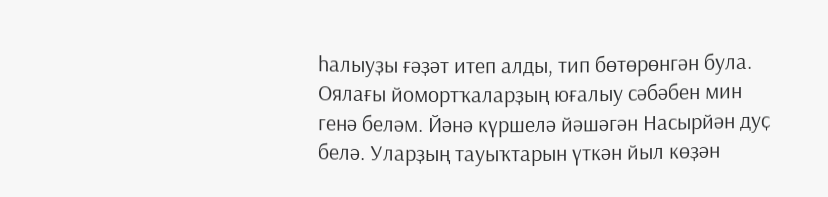һалыуҙы ғәҙәт итеп алды, тип бөтөрөнгән була. Оялағы йомортҡаларҙың юғалыу сәбәбен мин генә беләм. Йәнә күршелә йәшәгән Насырйән дуҫ белә. Уларҙың тауыҡтарын үткән йыл көҙән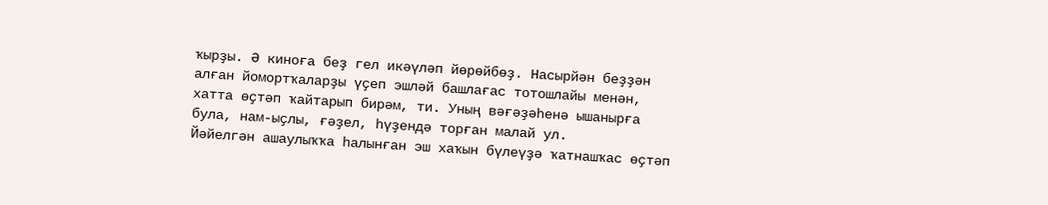ҡырҙы. Ә киноға беҙ гел икәүләп йөрөйбөҙ. Насырйән беҙҙән алған йомортҡаларҙы үҫеп эшләй башлағас тотошлайы менән, хатта өҫтәп ҡайтарып бирәм, ти. Уның вәғәҙәһенә ышанырға була, нам-ыҫлы, ғәҙел, һүҙендә торған малай ул.
Йәйелгән ашаулыҡҡа һалынған эш хаҡын бүлеүҙә ҡатнашҡас өҫтәп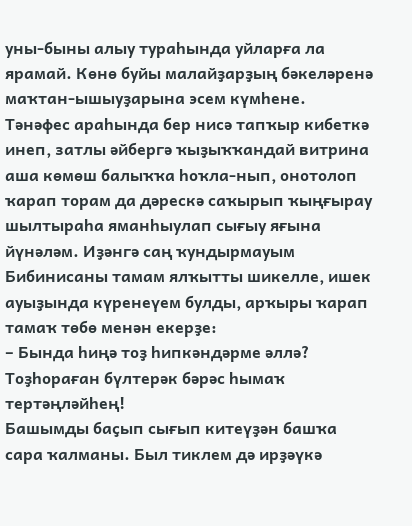уны-быны алыу тураһында уйларға ла ярамай. Көнө буйы малайҙарҙың бәкеләренә маҡтан-ышыуҙарына эсем күмһене. Тәнәфес араһында бер нисә тапҡыр кибеткә инеп, затлы әйбергә ҡыҙыҡҡандай витрина аша көмөш балыҡҡа һоҡла-нып, онотолоп ҡарап торам да дәрескә саҡырып ҡыңғырау шылтыраһа яманһыулап сығыу яғына йүнәләм. Иҙәнгә саң ҡундырмауым Бибинисаны тамам ялҡытты шикелле, ишек ауыҙында күренеүем булды, арҡыры ҡарап тамаҡ төбө менән екерҙе:
– Бында һиңә тоҙ һипкәндәрме әллә? Тоҙһораған бүлтерәк бәрәс һымаҡ тертәңләйһең!
Башымды баҫып сығып китеүҙән башҡа сара ҡалманы. Был тиклем дә ирҙәүкә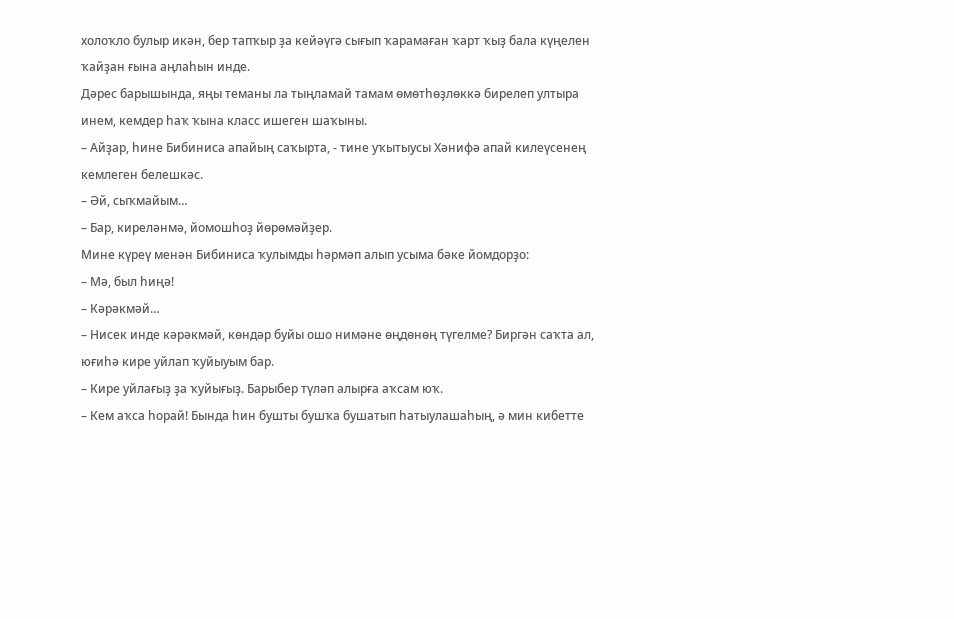холоҡло булыр икән, бер тапҡыр ҙа кейәүгә сығып ҡарамаған ҡарт ҡыҙ бала күңелен ҡайҙан ғына аңлаһын инде.
Дәрес барышында, яңы теманы ла тыңламай тамам өмөтһөҙлөккә бирелеп ултыра инем, кемдер һаҡ ҡына класс ишеген шаҡыны.
– Айҙар, һине Бибиниса апайың саҡырта, - тине уҡытыусы Хәнифә апай килеүсенең кемлеген белешкәс.
– Әй, сыҡмайым…
– Бар, киреләнмә, йомошһоҙ йөрөмәйҙер.
Мине күреү менән Бибиниса ҡулымды һәрмәп алып усыма бәке йомдорҙо:
– Мә, был һиңә!
– Кәрәкмәй…
– Нисек инде кәрәкмәй, көндәр буйы ошо нимәне өңдөнөң түгелме? Биргән саҡта ал, юғиһә кире уйлап ҡуйыуым бар.
– Кире уйлағыҙ ҙа ҡуйығыҙ. Барыбер түләп алырға аҡсам юҡ.
– Кем аҡса һорай! Бында һин бушты бушҡа бушатып һатыулашаһың, ә мин кибетте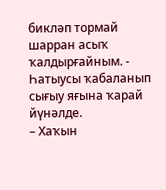бикләп тормай шарран асыҡ ҡалдырғайным. - Һатыусы ҡабаланып сығыу яғына ҡарай йүнәлде.
– Хаҡын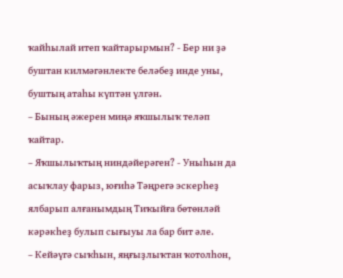ҡайһылай итеп ҡайтарырмын? - Бер ни ҙә буштан килмәгәнлекте беләбеҙ инде уны, буштың атаһы күптән үлгән.
– Бының әжерен миңә яҡшылыҡ теләп ҡайтар.
– Яҡшылыҡтың ниндәйерәген? - Уныһын да асыҡлау фарыз, юғиһә Тәңрегә эскерһеҙ ялбарып алғанымдың Тиҡыйға бөтөнләй кәрәкһеҙ булып сығыуы ла бар бит әле.
– Кейәүгә сыҡһын, яңғыҙлыҡтан ҡотолһон,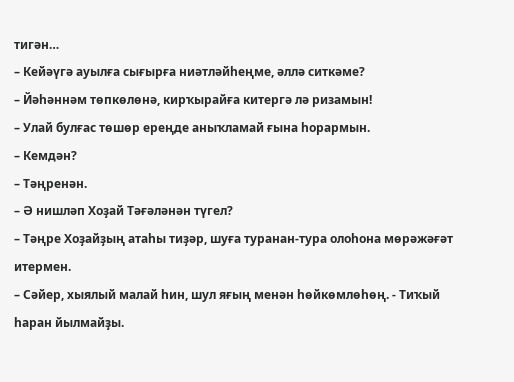тигән…
– Кейәүгә ауылға сығырға ниәтләйһеңме, әллә ситкәме?
– Йәһәннәм төпкөлөнә, кирҡырайға китергә лә ризамын!
– Улай булғас төшөр ереңде аныҡламай ғына һорармын.
– Кемдән?
– Тәңренән.
– Ә нишләп Хоҙай Тәғәләнән түгел?
– Тәңре Хоҙайҙың атаһы тиҙәр, шуға туранан-тура олоһона мөрәжәғәт итермен.
– Сәйер, хыялый малай һин, шул яғың менән һөйкөмлөһөң. - Тиҡый һаран йылмайҙы.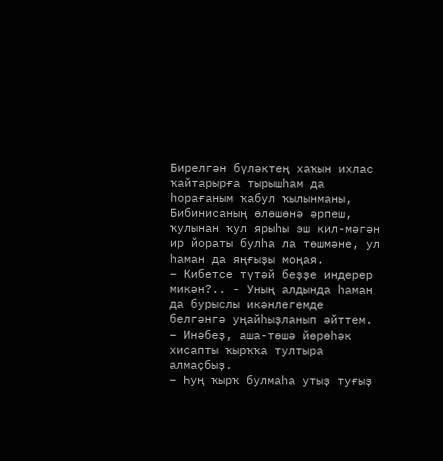Бирелгән бүләктең хаҡын ихлас ҡайтарырға тырышһам да һорағаным ҡабул ҡылынманы, Бибинисаның өлөшөнә әрпеш, ҡулынан ҡул ярыһы эш кил-мәгән ир йораты булһа ла төшмәне, ул һаман да яңғыҙы моңая.
– Кибетсе түтәй беҙҙе индерер микән?.. - Уның алдында һаман да бурыслы икәнлегемде белгәнгә уңайһыҙланып әйттем.
– Инәбеҙ, аша-төшә йөрөһәк хисапты ҡырҡҡа тултыра алмаҫбыҙ.
– Һуң ҡырҡ булмаһа утыҙ туғыҙ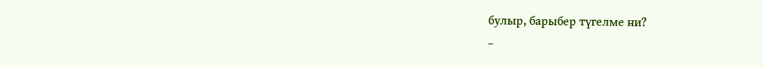булыр, барыбер түгелме ни?
–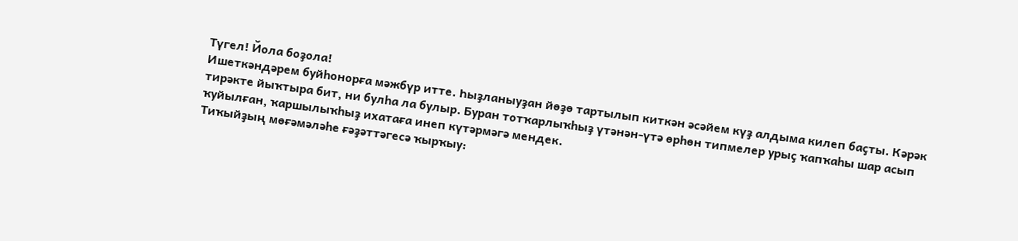Түгел! Йола боҙола!
Ишеткәндәрем буйһонорға мәжбүр итте. Һыҙланыуҙан йөҙө тартылып киткән әсәйем күҙ алдыма килеп баҫты. Кәрәк тирәкте йыҡтыра бит, ни булһа ла булыр. Буран тотҡарлыҡһыҙ үтәнән-үтә өрһөн типмелер урыҫ ҡапҡаһы шар асып ҡуйылған, ҡаршылыҡһыҙ ихатаға инеп күтәрмәгә мендек.
Тиҡыйҙың мөғәмәләһе ғәҙәттәгесә ҡырҡыу: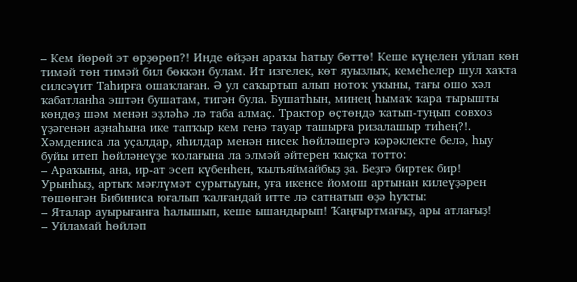– Кем йөрөй эт өрҙөрөп?! Инде өйҙән араҡы һатыу бөттө! Кеше күңелен уйлап көн тимәй төн тимәй бил бөккән булам. Ит изгелек, көт яуызлыҡ, кемеһелер шул хаҡта силсәүит Таһирға ошаҡлаған. Ә ул саҡыртып алып нотоҡ уҡыны, тағы ошо хәл ҡабатланһа эштән бушатам, тигән була. Бушатһын, минең һымаҡ ҡара тырышты көндөҙ шәм менән эҙләһә лә таба алмаҫ. Трактор өҫтөндә ҡатып-туңып совхоз үҙәгенән аҙнаһына ике тапҡыр кем генә тауар ташырға ризалашыр тиһең?!.
Хәмдениса ла уҫалдар, яһилдар менән нисек һөйләшергә кәрәклекте белә, һыу буйы итеп һөйләнеүҙе ҡолағына ла элмәй әйтерен ҡыҫҡа тотто:
– Араҡыны, ана, ир-ат эсеп күбенһен, ҡылъяймайбыҙ ҙа. Беҙгә биртек бир!
Урынһыҙ, артыҡ мәғлүмәт сурытыуын, уға икенсе йомош артынан килеүҙәрен төшөнгән Бибиниса юғалып ҡалғандай итте лә сатнатып өҙә һуҡты:
– Яталар ауырығанға һалышып, кеше ышандырып! Ҡаңғыртмағыҙ, ары атлағыҙ!
– Уйламай һөйләп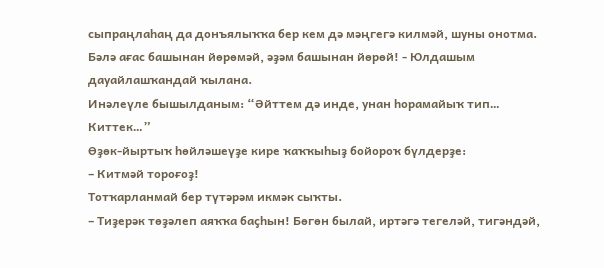сыпраңлаһаң да донъялыҡҡа бер кем дә мәңгегә килмәй, шуны онотма. Бәлә ағас башынан йөрөмәй, әҙәм башынан йөрөй! - Юлдашым дауайлашҡандай ҡылана.
Инәлеүле бышылданым: “Әйттем дә инде, унан һорамайыҡ тип… Киттек…”
Өҙөк-йыртыҡ һөйләшеүҙе кире ҡаҡҡыһыҙ бойороҡ бүлдерҙе:
– Китмәй тороғоҙ!
Тотҡарланмай бер түтәрәм икмәк сыҡты.
– Тиҙерәк төҙәлеп аяҡҡа баҫһын! Бөгөн былай, иртәгә тегеләй, тигәндәй,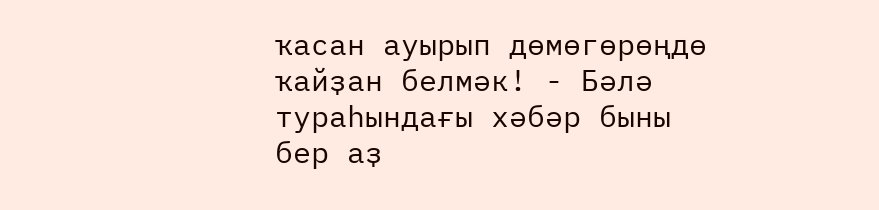ҡасан ауырып дөмөгөрөңдө ҡайҙан белмәк! - Бәлә тураһындағы хәбәр быны бер аҙ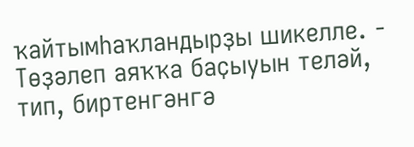ҡайтымһаҡландырҙы шикелле. - Төҙәлеп аяҡҡа баҫыуын теләй, тип, биртенгәнгә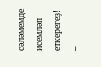сәләмемде исемләп еткерегеҙ!
–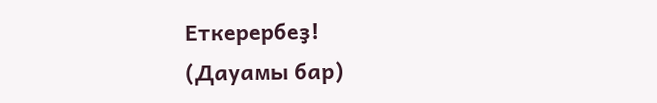Еткерербеҙ!
(Дауамы бар)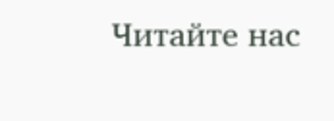Читайте нас